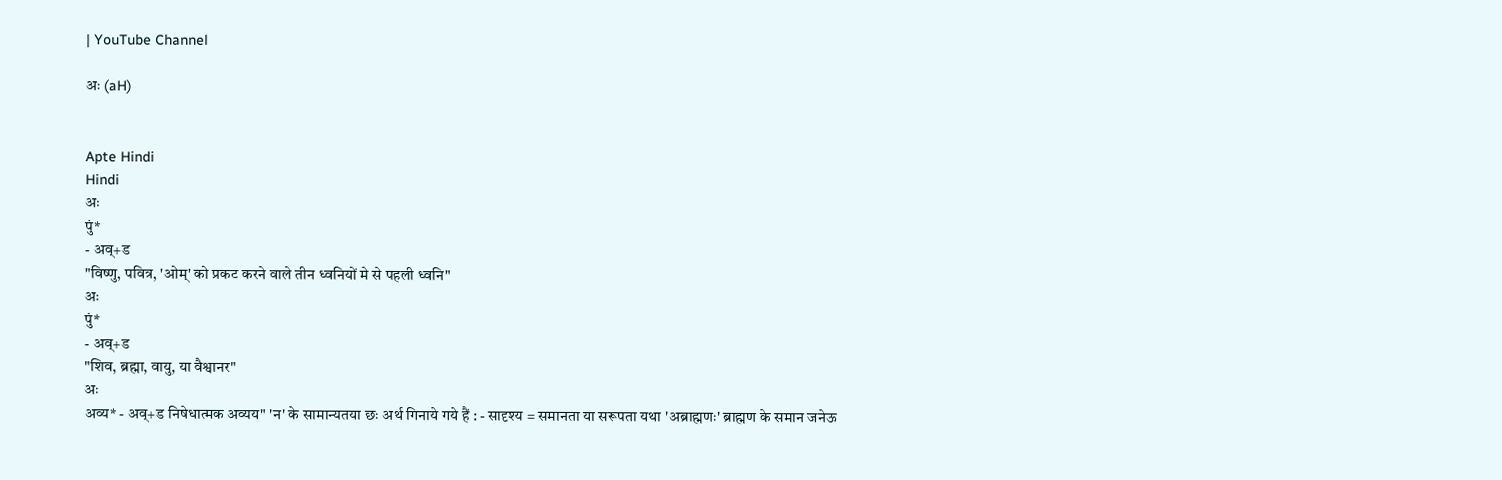| YouTube Channel

अः (aH)


Apte Hindi
Hindi
अः
पुं*
- अव्+ड
"विष्णु, पवित्र, 'ओम्' को प्रकट करने वाले तीन ध्वनियों मे से पहली ध्वनि"
अः
पुं*
- अव्+ड
"शिव, ब्रह्मा, वायु, या वैश्वानर"
अः
अव्य* - अव्+ड निषेधात्मक अव्यय" 'न' के सामान्यतया छः अर्थ गिनाये गये हैं : - सादृश्य = समानता या सरूपता यथा 'अब्राह्मणः' ब्राह्मण के समान जनेऊ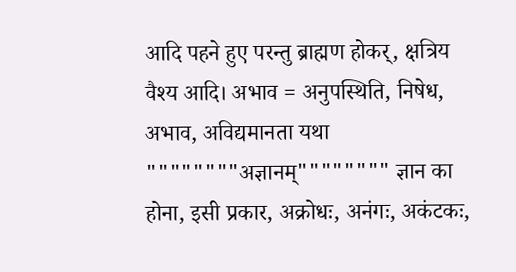आदि पहने हुए परन्तु ब्राह्मण होकर्, क्षत्रिय वैश्य आदि। अभाव = अनुपस्थिति, निषेध, अभाव, अविद्यमानता यथा """"""""अज्ञानम्"""""""" ज्ञान का होना, इसी प्रकार, अक्रोधः, अनंगः, अकंटकः,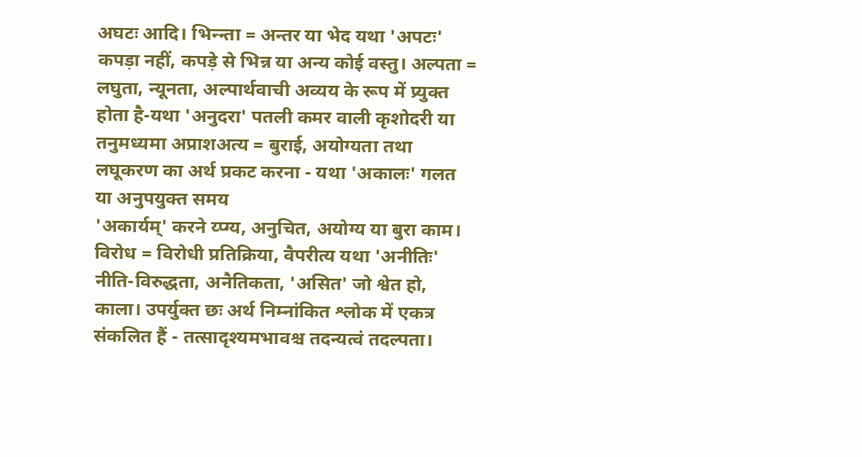अघटः आदि। भिन्न्ता = अन्तर या भेद यथा 'अपटः' कपड़ा नहीं, कपड़े से भिन्न या अन्य कोई वस्तु। अल्पता = लघुता, न्यूनता, अल्पार्थवाची अव्यय के रूप में प्र्युक्त होता है-यथा 'अनुदरा' पतली कमर वाली कृशोदरी या तनुमध्यमा अप्राशअत्य = बुराई, अयोग्यता तथा लघूकरण का अर्थ प्रकट करना - यथा 'अकालः' गलत या अनुपयुक्त समय
'अकार्यम्' करने य्प्ग्य, अनुचित, अयोग्य या बुरा काम। विरोध = विरोधी प्रतिक्रिया, वैपरीत्य यथा 'अनीतिः' नीति-विरुद्धता, अनैतिकता, 'असित' जो श्वेत हो, काला। उपर्युक्त छः अर्थ निम्नांकित श्लोक में एकत्र संकलित हैं - तत्सादृश्यमभावश्च तदन्यत्वं तदल्पता।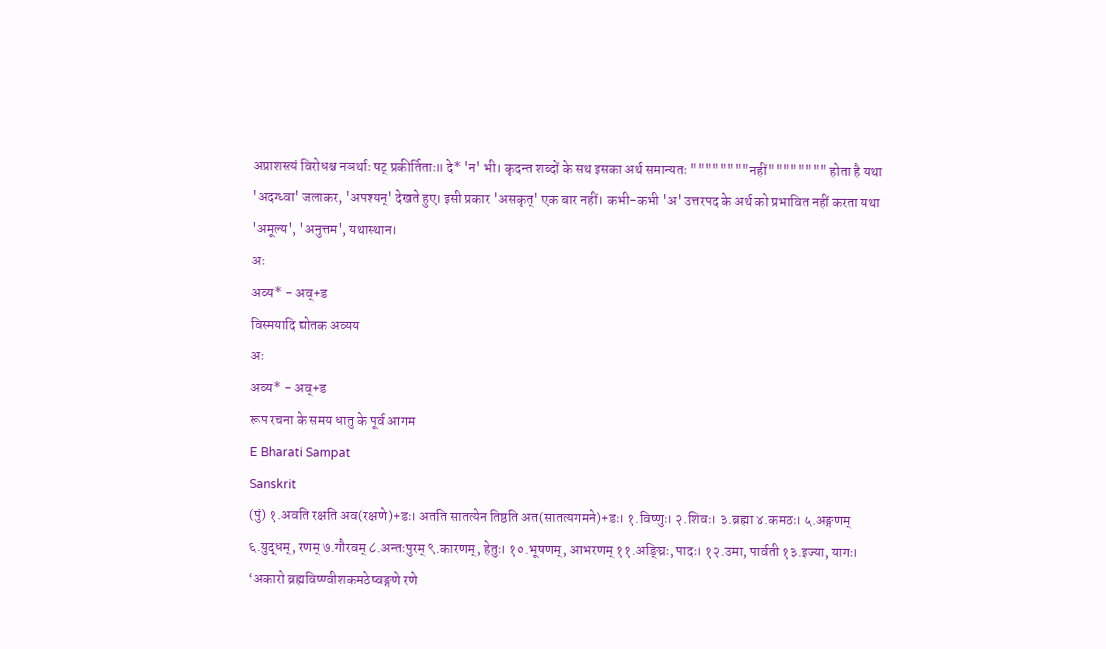अप्राशस्त्यं विरोधश्च नञर्थाः षट् प्रकीर्तिताः॥ दे* 'न' भी। कृदन्त शब्दों के सथ इसका अर्थ समान्यतः """"""""नहीं"""""""" होता है यथा 'अदग्ध्वा' जलाकर, 'अपश्यन्' देखते हुए। इसी प्रकार 'असकृत्' एक बार नहीं। कभी-कभी 'अ' उत्तरपद के अर्थ को प्रभावित नहीं करता यथा 'अमूल्य', 'अनुत्तम', यथास्थान।
अः
अव्य* - अव्+ड
विस्मयादि द्योतक अव्यय
अः
अव्य* - अव्+ड
रूप रचना के समय धातु के पूर्व आगम
E Bharati Sampat
Sanskrit
(पुं) १.अवति रक्षति अव(रक्षणे)+डः। अतति सातत्येन तिष्ठति अत(सातत्यगमने)+डः। १.विष्णुः। २.शिवः। ३.ब्रह्मा ४.कमठः। ५.अङ्गणम् ६.युद्धम्, रणम् ७.गौरवम् ८.अन्तःपुरम् ९.कारणम्, हेतुः। १०.भूषणम्, आभरणम् ११.अङ्घ्रिः, पादः। १२.उमा, पार्वती १३.इज्या, यागः। ‘अकारो ब्रह्मविष्ण्वीशकमठेष्वङ्गणे रणे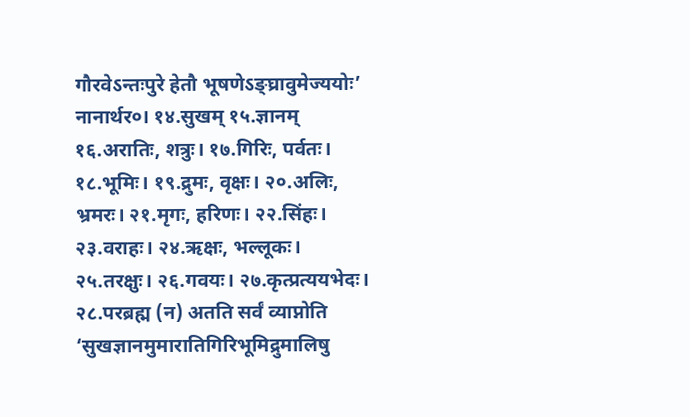गौरवेऽन्तःपुरे हेतौ भूषणेऽङ्घ्रावुमेज्ययोः’ नानार्थर०। १४.सुखम् १५.ज्ञानम् १६.अरातिः, शत्रुः। १७.गिरिः, पर्वतः। १८.भूमिः। १९.द्रुमः, वृक्षः। २०.अलिः, भ्रमरः। २१.मृगः, हरिणः। २२.सिंहः। २३.वराहः। २४.ऋक्षः, भल्लूकः। २५.तरक्षुः। २६.गवयः। २७.कृत्प्रत्ययभेदः। २८.परब्रह्म (न) अतति सर्वं व्याप्नोति ‘सुखज्ञानमुमारातिगिरिभूमिद्रुमालिषु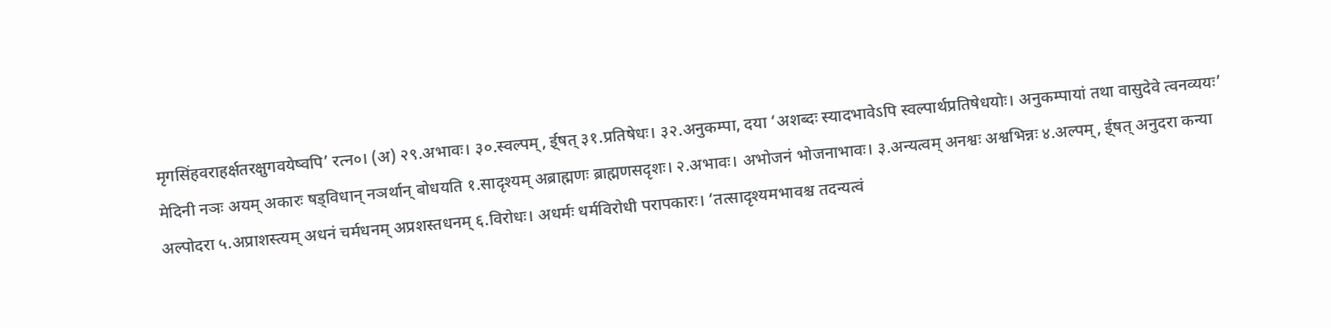मृगसिंहवराहर्क्षतरक्षुगवयेष्वपि’ रत्न०। (अ) २९.अभावः। ३०.स्वल्पम्, ई्षत् ३१.प्रतिषेधः। ३२.अनुकम्पा, दया ‘अशब्दः स्यादभावेऽपि स्वल्पार्थप्रतिषेधयोः। अनुकम्पायां तथा वासुदेवे त्वनव्ययः’ मेदिनी नञः अयम् अकारः षड्विधान् नञर्थान् बोधयति १.सादृश्यम् अब्राह्मणः ब्राह्मणसदृशः। २.अभावः। अभोजनं भोजनाभावः। ३.अन्यत्वम् अनश्वः अश्वभिन्नः ४.अल्पम्, ई्षत् अनुदरा कन्या अल्पोदरा ५.अप्राशस्त्यम् अधनं चर्मधनम् अप्रशस्तधनम् ६.विरोधः। अधर्मः धर्मविरोधी परापकारः। ‘तत्सादृश्यमभावश्च तदन्यत्वं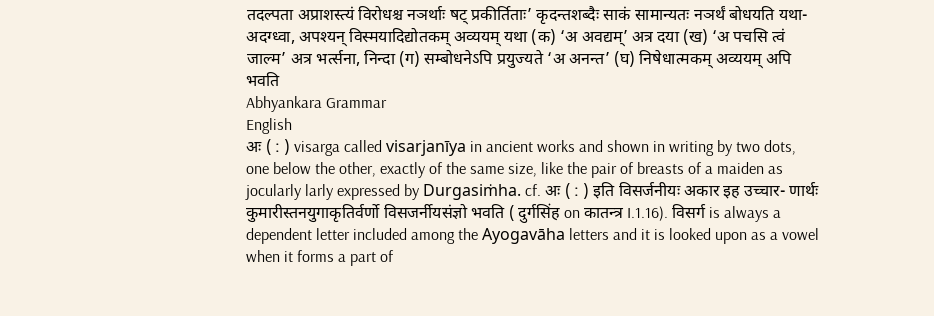तदल्पता अप्राशस्त्यं विरोधश्च नञर्थाः षट् प्रकीर्तिताः’ कृदन्तशब्दैः साकं सामान्यतः नञर्थं बोधयति यथा- अदग्ध्वा, अपश्यन् विस्मयादिद्योतकम् अव्ययम् यथा (क) ‘अ अवद्यम्’ अत्र दया (ख) ‘अ पचसि त्वं जाल्म’ अत्र भर्त्सना, निन्दा (ग) सम्बोधनेऽपि प्रयुज्यते ‘अ अनन्त’ (घ) निषेधात्मकम् अव्ययम् अपि भवति
Abhyankara Grammar
English
अः ( : ) visarga called visarjanīya in ancient works and shown in writing by two dots, one below the other, exactly of the same size, like the pair of breasts of a maiden as jocularly larly expressed by Durgasiṁha. cf. अः ( : ) इति विसर्जनीयः अकार इह उच्चार- णार्थः कुमारीस्तनयुगाकृतिर्वर्णो विसजर्नीयसंज्ञो भवति ( दुर्गसिंह on कातन्त्र I.1.16). विसर्ग is always a dependent letter included among the Ayogavāha letters and it is looked upon as a vowel when it forms a part of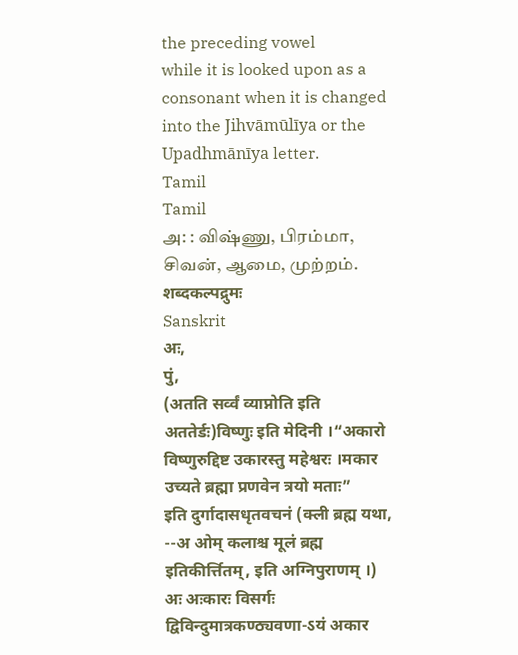the preceding vowel
while it is looked upon as a consonant when it is changed into the Jihvāmūlīya or the Upadhmānīya letter.
Tamil
Tamil
அ: : விஷ்ணு, பிரம்மா, சிவன், ஆமை, முற்றம்.
शब्दकल्पद्रुमः
Sanskrit
अः,
पुं,
(अतति सर्व्वं व्याप्नोति इति अततेर्डः)विष्णुः इति मेदिनी ।“अकारो विष्णुरुद्दिष्ट उकारस्तु महेश्वरः ।मकार उच्यते ब्रह्मा प्रणवेन त्रयो मताः”
इति दुर्गादासधृतवचनं (क्ली ब्रह्म यथा, --अ ओम् कलाश्च मूलं ब्रह्म इतिकीर्त्तितम्, इति अग्निपुराणम् ।)
अः अःकारः विसर्गः द्विविन्दुमात्रकण्ठ्यवणा-ऽयं अकार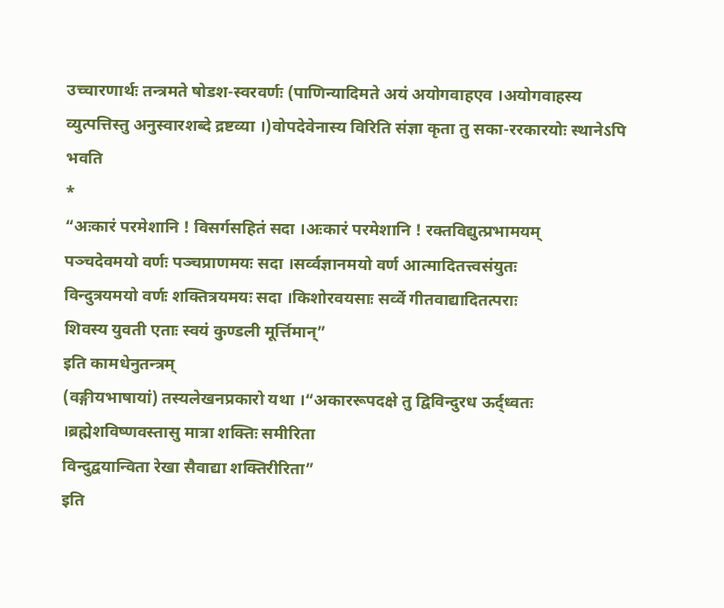उच्चारणार्थः तन्त्रमते षोडश-स्वरवर्णः (पाणिन्यादिमते अयं अयोगवाहएव ।अयोगवाहस्य व्युत्पत्तिस्तु अनुस्वारशब्दे द्रष्टव्या ।)वोपदेवेनास्य विरिति संज्ञा कृता तु सका-ररकारयोः स्थानेऽपि भवति
*
“अःकारं परमेशानि ! विसर्गसहितं सदा ।अःकारं परमेशानि ! रक्तविद्युत्प्रभामयम्
पञ्चदेवमयो वर्णः पञ्चप्राणमयः सदा ।सर्व्वज्ञानमयो वर्ण आत्मादितत्त्वसंयुतः
विन्दुत्रयमयो वर्णः शक्तित्रयमयः सदा ।किशोरवयसाः सर्व्वे गीतवाद्यादितत्पराः
शिवस्य युवती एताः स्वयं कुण्डली मूर्त्तिमान्”
इति कामधेनुतन्त्रम्
(वङ्गीयभाषायां) तस्यलेखनप्रकारो यथा ।“अकाररूपदक्षे तु द्विविन्दुरध ऊर्द्ध्वतः ।ब्रह्मेशविष्णवस्तासु मात्रा शक्तिः समीरिता
विन्दुद्वयान्विता रेखा सैवाद्या शक्तिरीरिता”
इति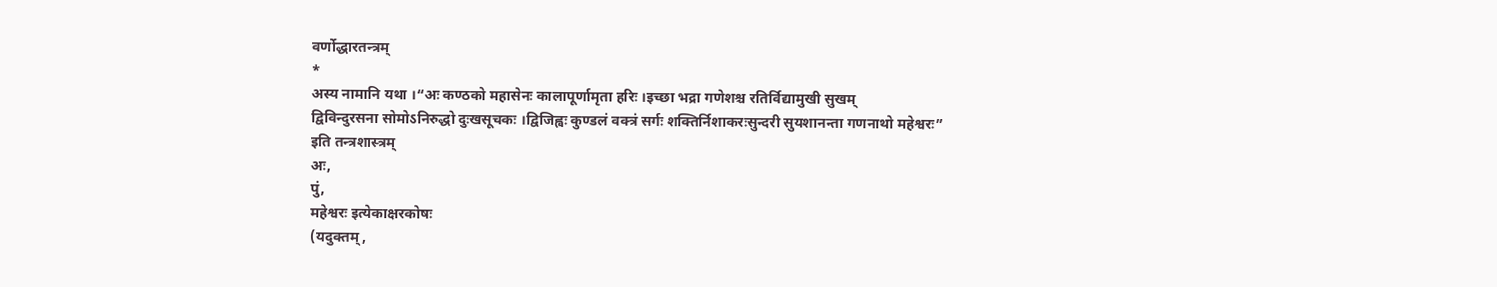वर्णोद्धारतन्त्रम्
*
अस्य नामानि यथा ।“अः कण्ठको महासेनः कालापूर्णामृता हरिः ।इच्छा भद्रा गणेशश्च रतिर्विद्यामुखी सुखम्
द्विविन्दुरसना सोमोऽनिरुद्धो दुःखसूचकः ।द्विजिह्वः कुण्डलं वक्त्रं सर्गः शक्तिर्निशाकरःसुन्दरी सुयशानन्ता गणनाथो महेश्वरः”
इति तन्त्रशास्त्रम्
अः,
पुं,
महेश्वरः इत्येकाक्षरकोषः
(यदुक्तम्,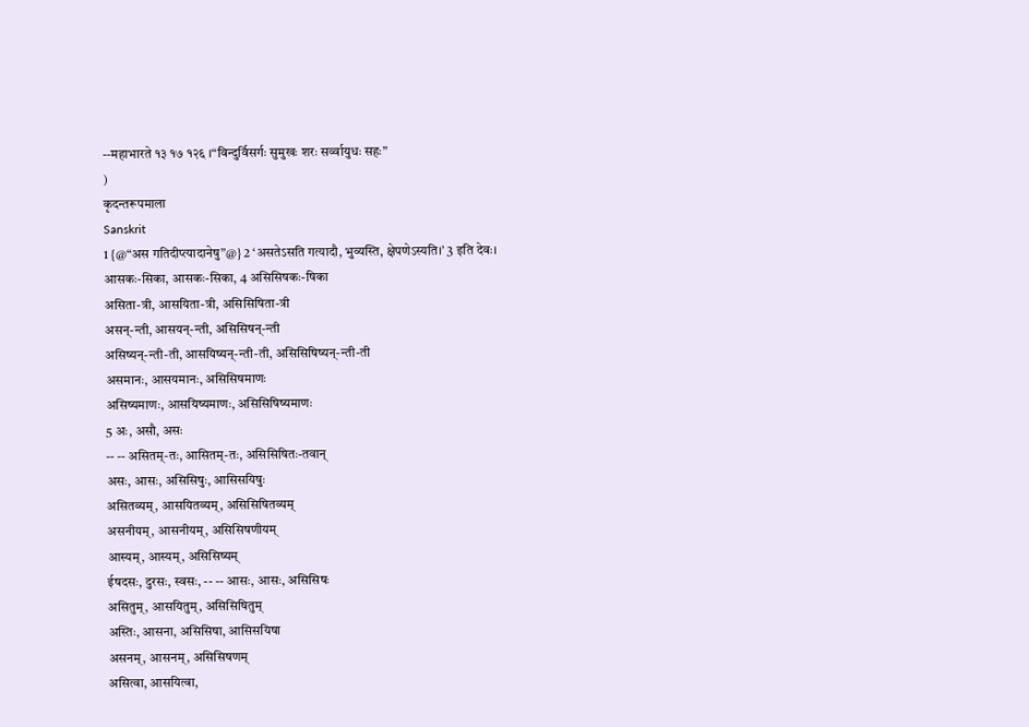--महाभारते १३ १७ १२६ ।“विन्दुर्विसर्गः सुमुखः शरः सर्व्वायुधः सहः”
)
कृदन्तरूपमाला
Sanskrit
1 {@“अस गतिदीप्त्यादानेषु”@} 2 ‘असतेऽसति गत्यादौ, भुव्यस्ति, क्षेपणेऽस्यति।’ 3 इति देवः।
आसकः-सिका, आसकः-सिका, 4 असिसिषकः-षिका
असिता-त्री, आसयिता-त्री, असिसिषिता-त्री
असन्-न्ती, आसयन्-न्ती, असिसिषन्-न्ती
असिष्यन्-न्ती-ती, आसयिष्यन्-न्ती-ती, असिसिषिष्यन्-न्ती-ती
असमानः, आसयमानः, असिसिषमाणः
असिष्यमाणः, आसयिष्यमाणः, असिसिषिष्यमाणः
5 अः, असौ, असः
-- -- असितम्-तः, आसितम्-तः, असिसिषितः-तवान्
असः, आसः, असिसिषुः, आसिसयिषुः
असितव्यम्, आसयितव्यम्, असिसिषितव्यम्
असनीयम्, आसनीयम्, असिसिषणीयम्
आस्यम्, आस्यम्, असिसिष्यम्
ईषदसः, दुरसः, स्वसः, -- -- आसः, आसः, असिसिषः
असितुम्, आसयितुम्, असिसिषितुम्
अस्तिः, आसना, असिसिषा, आसिसयिषा
असनम्, आसनम्, असिसिषणम्
असित्वा, आसयित्वा,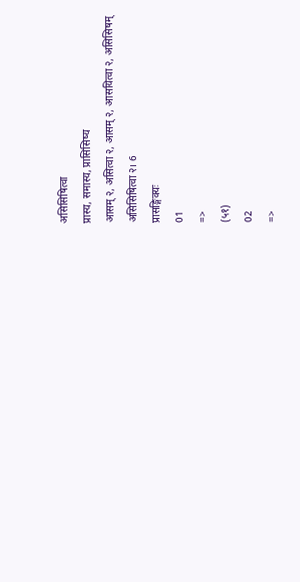असिसिषित्वा
प्रास्य, समास्य, प्रासिसिष्य
आसम् २, असित्वा २, आसम् २, आसयित्वा २, असिसिषम्
असिसिषित्वा २। 6
प्रासङ्गिक्यः
01
=>
(५१)
02
=>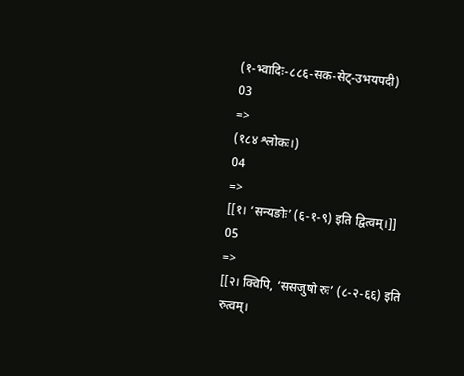(१-भ्वादिः-८८६-सक-सेट्-उभयपदी)
03
=>
(१८४ श्लोकः।)
04
=>
[[१। ‘सन्यङोः’ (६-१-९) इति द्वित्वम्।]]
05
=>
[[२। क्विपि, ‘ससजुषो रुः’ (८-२-६६) इति रुत्वम्।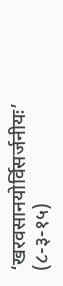‘खरवसानयोर्विसर्जनीयः’ (८-३-१५)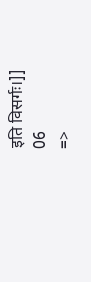इति विसर्गः।]]
06
=>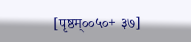[पृष्ठम्००५०+ ३७]